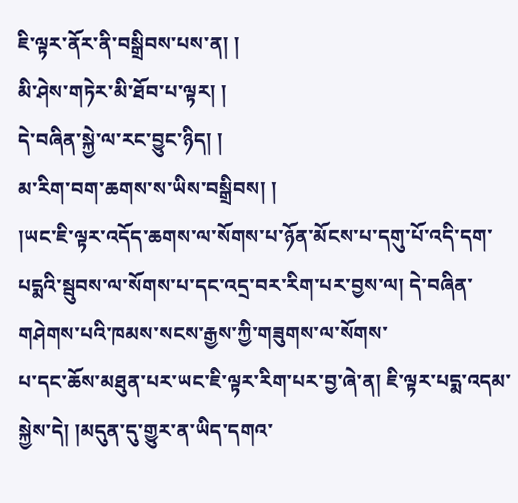ཇི་ལྟར་ནོར་ནི་བསྒྲིབས་པས་ན། །
མི་ཤེས་གཏེར་མི་ཐོབ་པ་ལྟར། །
དེ་བཞིན་སྐྱེ་ལ་རང་བྱུང་ཉིད། །
མ་རིག་བག་ཆགས་ས་ཡིས་བསྒྲིབས། །
།ཡང་ཇི་ལྟར་འདོད་ཆགས་ལ་སོགས་པ་ཉོན་མོངས་པ་དགུ་པོ་འདི་དག་པདྨའི་སྦུབས་ལ་སོགས་པ་དང་འདྲ་བར་རིག་པར་བྱས་ལ། དེ་བཞིན་གཤེགས་པའི་ཁམས་སངས་རྒྱས་ཀྱི་གཟུགས་ལ་སོགས་
པ་དང་ཆོས་མཐུན་པར་ཡང་ཇི་ལྟར་རིག་པར་བྱ་ཞེ་ན། ཇི་ལྟར་པདྨ་འདམ་སྐྱེས་དེ། །མདུན་དུ་གྱུར་ན་ཡིད་དགའ་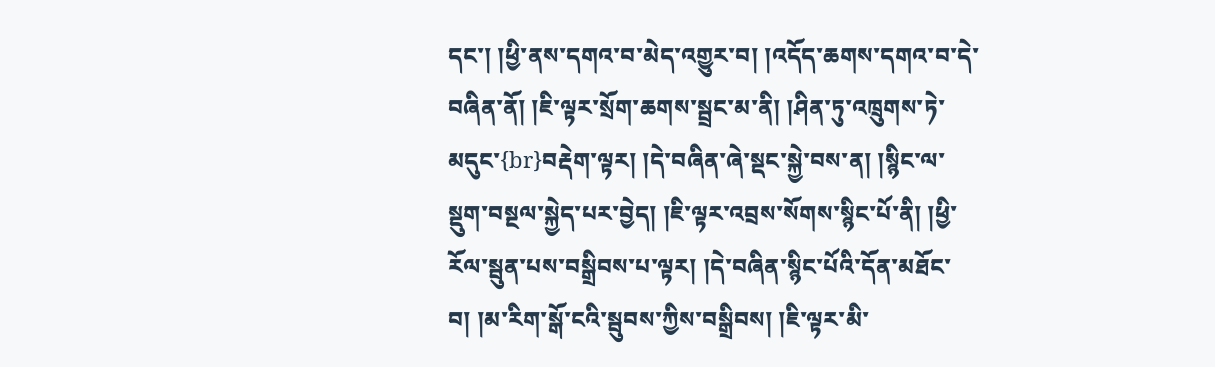དང་། །ཕྱི་ནས་དགའ་བ་མེད་འགྱུར་བ། །འདོད་ཆགས་དགའ་བ་དེ་བཞིན་ནོ། །ཇི་ལྟར་སྲོག་ཆགས་སྦྲང་མ་ནི། །ཤིན་ཏུ་འཁྲུགས་ཏེ་མདུང་{br}བརྡེག་ལྟར། །དེ་བཞིན་ཞེ་སྡང་སྐྱེ་བས་ན། །སྙིང་ལ་སྡུག་བསྔལ་སྐྱེད་པར་བྱེད། །ཇི་ལྟར་འབྲས་སོགས་སྙིང་པོ་ནི། །ཕྱི་རོལ་སྦུན་པས་བསྒྲིབས་པ་ལྟར། །དེ་བཞིན་སྙིང་པོའི་དོན་མཐོང་བ། །མ་རིག་སྒོ་ངའི་སྦུབས་ཀྱིས་བསྒྲིབས། །ཇི་ལྟར་མི་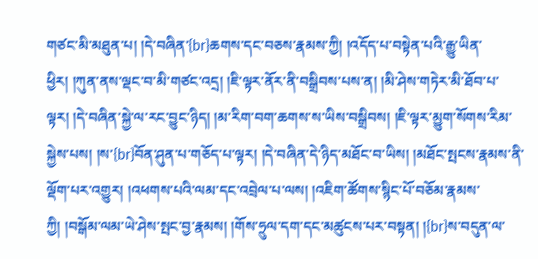གཙང་མི་མཐུན་པ། །དེ་བཞིན་{br}ཆགས་དང་བཅས་རྣམས་ཀྱི། །འདོད་པ་བསྟེན་པའི་རྒྱུ་ཡིན་ཕྱིར། །ཀུན་ནས་ལྡང་བ་མི་གཙང་འདྲ། །ཇི་ལྟར་ནོར་ནི་བསྒྲིབས་པས་ན། །མི་ཤེས་གཏེར་མི་ཐོབ་པ་ལྟར། །དེ་བཞིན་སྐྱེ་ལ་རང་བྱུང་ཉིད། །མ་རིག་བག་ཆགས་ས་ཡིས་བསྒྲིབས། །ཇི་ལྟར་མྱུག་སོགས་རིམ་སྐྱེས་པས། །ས་{br}བོན་ཤུན་པ་གཅོད་པ་ལྟར། །དེ་བཞིན་དེ་ཉིད་མཐོང་བ་ཡིས། །མཐོང་སྤངས་རྣམས་ནི་ལྡོག་པར་འགྱུར། །འཕགས་པའི་ལམ་དང་འབྲེལ་པ་ལས། །འཇིག་ཚོགས་སྙིང་པོ་བཅོམ་རྣམས་ཀྱི། །བསྒོམ་ལམ་ཡེ་ཤེས་སྤང་བྱ་རྣམས། །གོས་ཧྲུལ་དག་དང་མཚུངས་པར་བསྟན། །{br}ས་བདུན་ལ་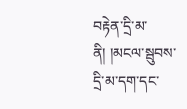བརྟེན་དྲི་མ་ནི། །མངལ་སྦུབས་དྲི་མ་དག་དང་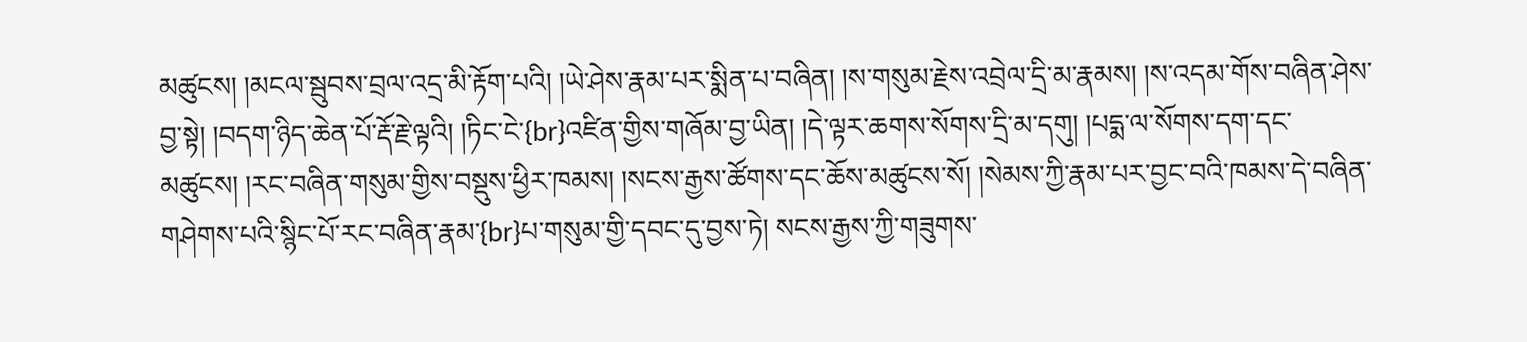མཚུངས། །མངལ་སྦུབས་བྲལ་འདྲ་མི་རྟོག་པའི། །ཡེ་ཤེས་རྣམ་པར་སྨིན་པ་བཞིན། །ས་གསུམ་རྗེས་འབྲེལ་དྲི་མ་རྣམས། །ས་འདམ་གོས་བཞིན་ཤེས་བྱ་སྟེ། །བདག་ཉིད་ཆེན་པོ་རྡོ་རྗེ་ལྟའི། །ཏིང་ངེ་{br}འཛིན་གྱིས་གཞོམ་བྱ་ཡིན། །དེ་ལྟར་ཆགས་སོགས་དྲི་མ་དགུ། །པདྨ་ལ་སོགས་དག་དང་མཚུངས། །རང་བཞིན་གསུམ་གྱིས་བསྡུས་ཕྱིར་ཁམས། །སངས་རྒྱས་ཚོགས་དང་ཆོས་མཚུངས་སོ། །སེམས་ཀྱི་རྣམ་པར་བྱང་བའི་ཁམས་དེ་བཞིན་གཤེགས་པའི་སྙིང་པོ་རང་བཞིན་རྣམ་{br}པ་གསུམ་གྱི་དབང་དུ་བྱས་ཏེ། སངས་རྒྱས་ཀྱི་གཟུགས་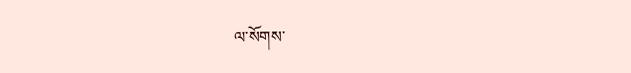ལ་སོགས་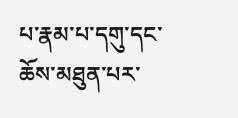པ་རྣམ་པ་དགུ་དང་ཆོས་མཐུན་པར་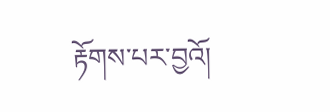རྟོགས་པར་བྱའོ།